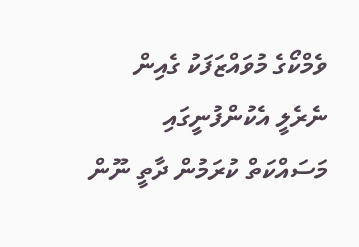ވެމްކޯގެ މުވައްޒަފަކު ގެއިން ނެރެލީ އެކުންފުނީގައި މަސައްކަތް ކުރަމުން ދާތީ ނޫން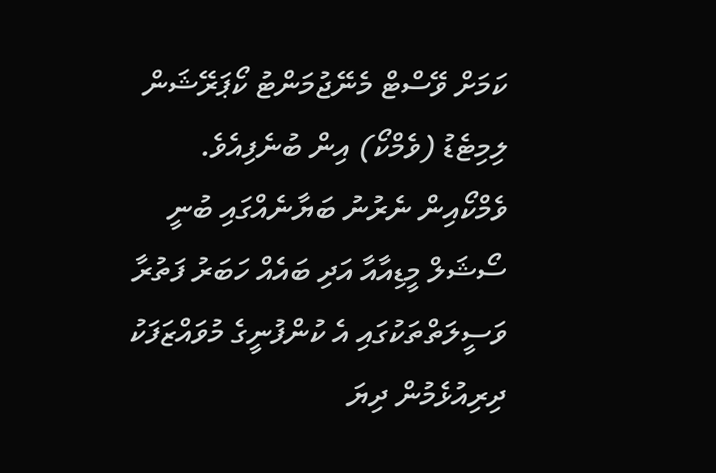ކަމަށް ވޭސްޓް މެނޭޖުމަންޓު ކޯޕަރޭޝަން ލިމިޓެޑު (ވެމްކޯ) އިން ބުނެފިއެވެ.
ވެމްކޯއިން ނެރުނު ބަޔާނެއްގައި ބުނީ ސޯޝަލް މީޑިއާއާ އަދި ބައެއް ހަބަރު ފަތުރާ ވަސީލަތްތަކުގައި އެ ކުންފުނީގެ މުވައްޒަފަކު ދިރިއުޅެމުން ދިޔަ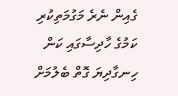ގެއިން ނެރެ މަގުމަތިކުރި ކަމުގެ ހާދިސާގައި ކަން ހިނގާދިޔަ ގޮތް ބެލުމަށް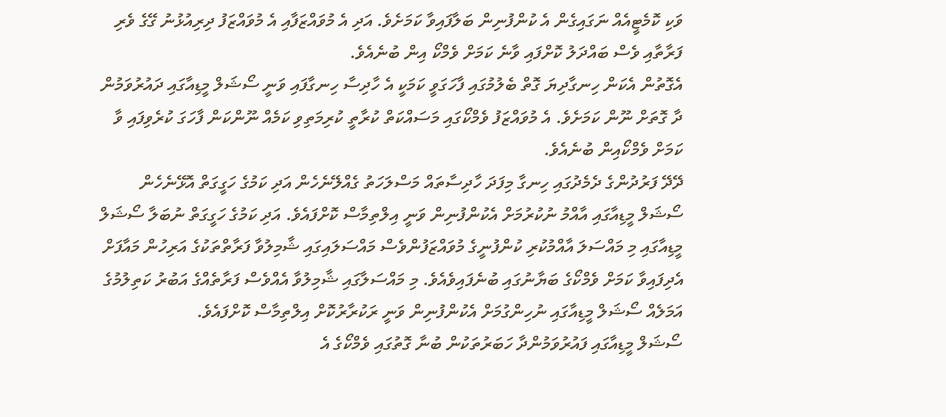ވަކި ކޮމެޓީއެއް ނަގައިގެން އެ ކުންފުނިން ބަލާފައިވާ ކަމަށެވެ. އަދި އެ މުވައްޒަފާއި އެ މުވައްޒަފު ދިރިއުޅުނު ގޭގެ ވެރި ފަރާތާއި ވެސް ބައްދަލު ކޮށްފައި ވާނެ ކަމަށް ވެމްކޯ އިން ބުނެއެވެ.
އެގޮތުން އެކަން ހިނގާދިޔަ ގޮތް ބެލުމުގައި ފާހަގަވީ ކަމަކީ އެ ހާދިސާ ހިނގާފައި ވަނީ ސޯޝަލް މީޑިއާގައި ދައުރުވަމުން ދާ ގޮތަށް ނޫން ކަމަށެވެ. އެ މުވައްޒަފު ވެމްކޯގައި މަސައްކަތް ކުރާތީ ކުރިމަތިވި ކަމެއް ނޫންކަން ފާހަގަ ކުރެވިފައި ވާ ކަމަށް ވެމްކޯއިން ބުނެއެވެ.
ދޭދޭ ފަރުދުންގެ ދެމެދުގައި ހިނގާ މިފަދަ ހާދިސާތައް މަސްލަހަތު ގެއްލޭނެހެން އަދި ކަމުގެ ހަގީގަތް އޮޅޭނެހެން ސޯޝަލް މީޑިއާގައި އާއްމު ނުކުރުމަށް އެކުންފުނިން ވަނީ އިލްތިމާސް ކޮށްފައެވެ. އަދި ކަމުގެ ހަގީގަތް ނުބަލާ ސޯޝަލް މީޑިއާގައި މި މައްސަލަ އާއްމުކުރި ކުންފުނީގެ މުވައްޒަފުންވެސް މައްސަލައިގައި ޝާމިލުވާ ފަރާތްތަކުގެ އަރިހުން މައާފަށް އެދިފައިވާ ކަމަށް ވެމްކޯގެ ބަޔާނުގައި ބުނެފައިވެއެވެ. މި މައްސަލާގައި ޝާމިލުވާ އެއްވެސް ފަރާތެއްގެ އަބުރު ކަތިލުމުގެ އަމަލެއް ސޯޝަލް މީޑިއާގައި ނުހިންގުމަށް އެކުންފުނިން ވަނީ ރަކުރާރުކޮށް އިލްތިމާސް ކޮށްފައެވެ.
ސޯޝަލް މީޑިއާގައި ފައުރުވަމުންދާ ހަބަރުތަކުން ބުނާ ގޮތުގައި ވެމްކޯގެ އެ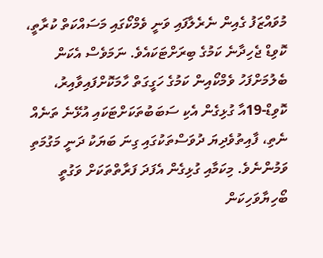މުވައްޒަފު ގެއިން ނެރެލާފައި ވަނީ ވެމްކޯގައި މަސައްކަތް ކުރާތީ، ކޮވިޑް ޖެހިދާނެ ކަމުގެ ބިރަށްޓަކައެވެ. ނަމަވެސް އެކަން ބެލުމަށްފަހު ވެމްކޯއިން ކަމުގެ ހަގީގަތް ހާމަކޮށްފައިވާއިރު، ކޮވިޑް-19އާ ގުޅިގެން އެކި ސަބަބުތަކަށްޓަކައި އުޅޭނެ ތަނެއް ނެތި، ފާއިތުވެދިޔަ ދުވަސްތަކުގައި ގިނަ ބަޔަކު ދަނީ މަގުމަތި ވަމުންނެވެ. މިކަމާއި ގުޅިގެން އެފަދަ ފަރާތްތަކަށް ވަގުތީ ބޯހިޔާވަހިކަން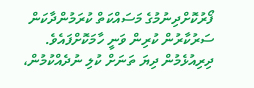ފޯރުކޮށްދިނުމުގެ މަސައްކަތް ކުރަމުންދާކަން ސަރުކާރުން ކުރިން ވަނީ ހާމަކޮށްފައެވެ.
ދިރިއުޅެމުން ދިޔަ ތަނަށް ކުލި ނުދެއްކުމުން،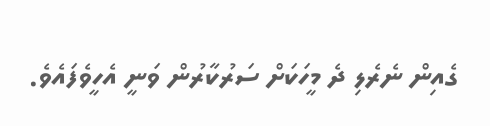ގެއިން ނެރެލި ދެ މީހަކަށް ސަރުކާރުން ވަނީ އެހީވެފައެވެ.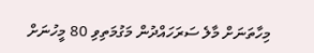މިހާތަނަށް މާލެ ސަރަހައްދުން މަގުމަތިވި 80 މީހުނަށް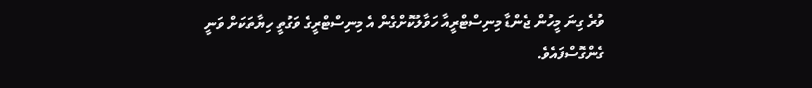ވުރެ ގިނަ މީހުން ޖެންޑާ މިނިސްޓްރީއާ ހަވާލުކޮށްގެން އެ މިނިސްޓްރީގެ ވަގުތީ ހިޔާތަކަށް ވަނީ ގެންގޮސްފައެވެ.